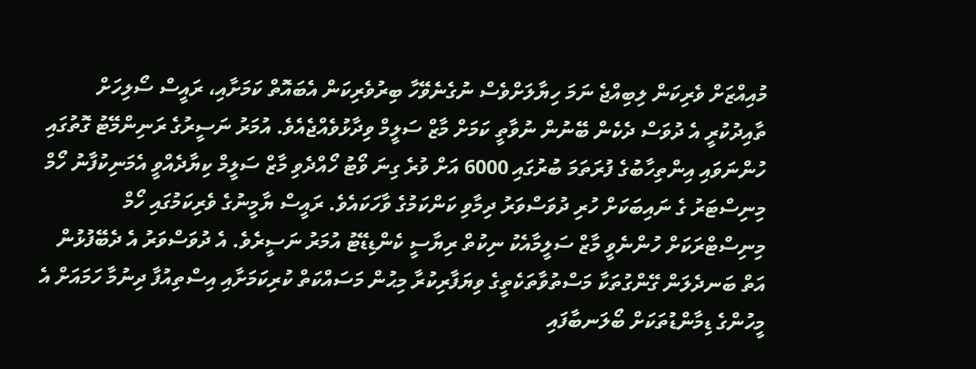މުއިއްޒަށް ވެރިކަން ލިބިއްޖެ ނަމަ ހިޔާލަށްވެސް ނުގެނެވޭހާ ބިރުވެރިކަން އެބައޮތް ކަމަށާއި، ރައީސް ސޯލިހަށް ތާއިދުކުރީ އެ ދުވަސް ދެކެން ބޭނުން ނުވާތީ ކަމަށް މާޒް ސަލީމް ވިދާޅުވެއްޖެއެވެ. އުމަރު ނަސީރުގެ ރަނިންމޭޓު ގޮތުގައި ހުންނަވައި އިންތިހާބުގެ ފުރަތަމަ ބުރުގައި 6000 އަށް ވުރެ ގިނަ ވޯޓު ހޯއްދެވި މާޒް ސަލީމް ކިޔާދެއްވީ އެމަނިކުފާނު ހޯމް މިނިސްޓަރު ގެ ނައިބަކަށް ހުރި ދުވަސްވަރު ދިމާވި ކަންކަމުގެ ވާހަކައެވެ. ރައީސް ޔާމީނުގެ ވެރިކަމުގައި ހޯމް މިނިސްޓްރަކަށް ހުންނެވީ މާޒް ސަލީމާއެކު ނިކުތް ރިޔާސީ ކެންޑިޑޭޓު އުމަރު ނަސީރެވެ. އެ ދުވަސްވަރު އެ ދެބޭފުޅުން އަތް ބަނދެލަން ގޭންގުތަކާ މަސްތުވާތަކެތީގެ ވިޔަފާރިކުރާ މިޙުން މަސައްކަތް ކުރިކަމަށާއި އިސްތިއުފާ ދިނުމާ ހަމައަށް އެ މީހުންގެ ޑިމާންޑުތަކަށް ބޯލަނބާފައި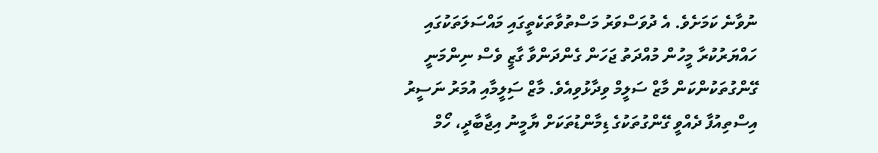ނުވާނެ ކަމަށެވެ. އެ ދުވަސްވަރު މަސްތުވާތަކެތީގައި މައްސަލަތަކުގައި ހައްޔަރުކުރާ މީހުން މުއްދަތު ޖަހަން ގެންދަންވާ ގާޒީ ވެސް ނިންމަނީ ގޭންގުތަކުންކަން މާޒް ސަލީމް ވިދާޅުވިއެވެ. މާޒް ސަިލީމާއި އުމަރު ނަސީރު އިސްތިއުފާ ދެއްވީ ގޭންގުތަކުގެ ޑިމާންޑުތަކަށް ޔާމީނު އިޖާބާދީ، ހޯމް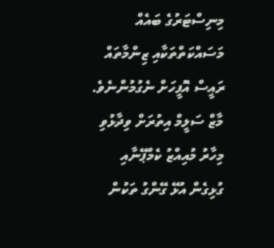މިނިސްޓަރުގެ ބައެއް މަސައްކަތްތަކާއި ޒިންމާތައް ރައީސް އޮފީހަށް ނެގުމުންނެވެ.
މާޒް ސަލީމް އިތުރަށް ވިދާޅުވި މިހާރު މުއިއްޒު ކެމްޕޭނާއި ގުޅިގެން އުޅޭ ގޭންގު ތަކުން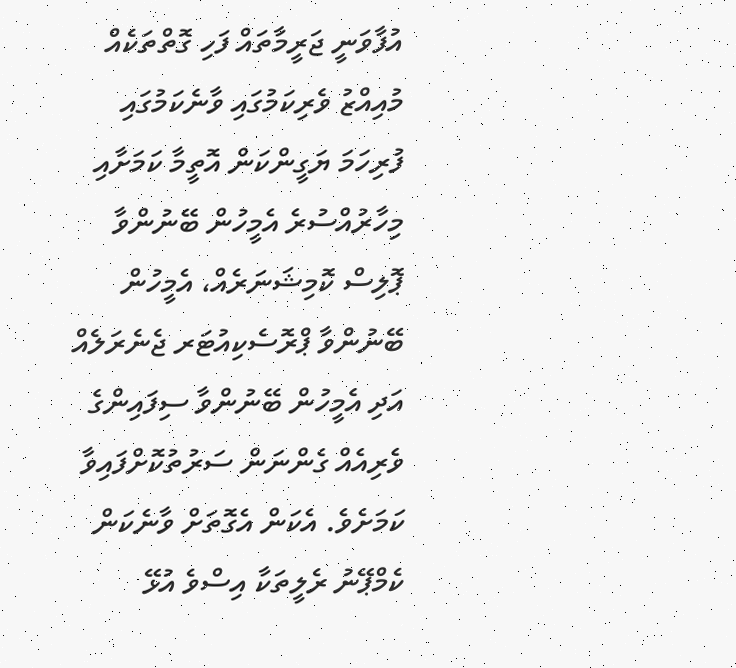އުފާވަނީ ޖަރީމާތައް ފަހި ގޮތްތަކެއް މުއިއްޒު ވެރިކަމުގައި ވާނެކަމުގައި ފުރިހަމަ ޔަގީންކަން އޮތީމާ ކަމަށާއި މިހާރުއްސުރެ އެމީހުން ބޭނުންވާ ޕޮލިސް ކޮމިޝަނަރެއް، އެމީހުން ބޭނުންވާ ޕްރޮސެކިއުޓަރ ޖެނެރަލެއް އަދި އެމީހުން ބޭނުންވާ ސިފައިންގެ ވެރިއެއް ގެންނަން ސަރުތުކޮށްފައިވާ ކަމަށެވެ. އެކަން އެގޮތަށް ވާނެކަން ކެމްޕޭނު ރެލީތަކާ އިސްވެ އުޅޭ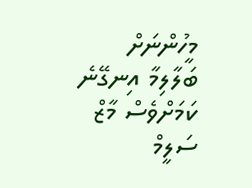މީހުންނަށް ބަލާލިމާ އިނގޭނެ ކަމަށްވެސް މާޒް ސަލީމް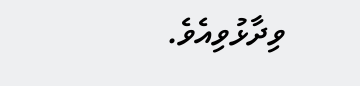ވިދާޅުވިއެވެ.